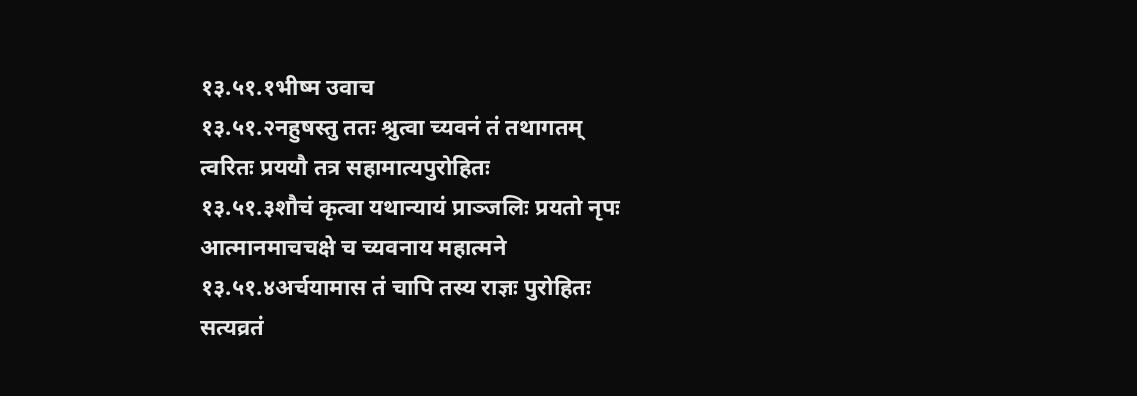१३.५१.१भीष्म उवाच
१३.५१.२नहुषस्तु ततः श्रुत्वा च्यवनं तं तथागतम्
त्वरितः प्रययौ तत्र सहामात्यपुरोहितः
१३.५१.३शौचं कृत्वा यथान्यायं प्राञ्जलिः प्रयतो नृपः
आत्मानमाचचक्षे च च्यवनाय महात्मने
१३.५१.४अर्चयामास तं चापि तस्य राज्ञः पुरोहितः
सत्यव्रतं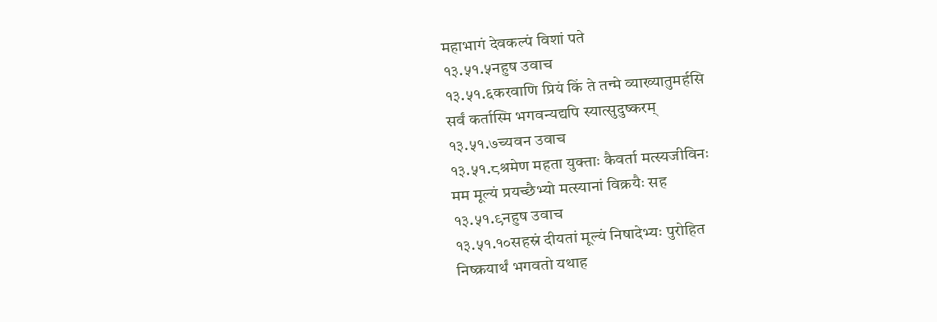महाभागं देवकल्पं विशां पते
१३.५१.५नहुष उवाच
१३.५१.६करवाणि प्रियं किं ते तन्मे व्याख्यातुमर्हसि
सर्वं कर्तास्मि भगवन्यद्यपि स्यात्सुदुष्करम्
१३.५१.७च्यवन उवाच
१३.५१.८श्रमेण महता युक्ताः कैवर्ता मत्स्यजीविनः
मम मूल्यं प्रयच्छैभ्यो मत्स्यानां विक्रयैः सह
१३.५१.९नहुष उवाच
१३.५१.१०सहस्रं दीयतां मूल्यं निषादेभ्यः पुरोहित
निष्क्रयार्थं भगवतो यथाह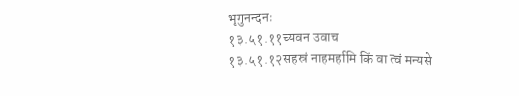भृगुनन्दनः
१३.५१.११च्यवन उवाच
१३.५१.१२सहस्रं नाहमर्हामि किं वा त्वं मन्यसे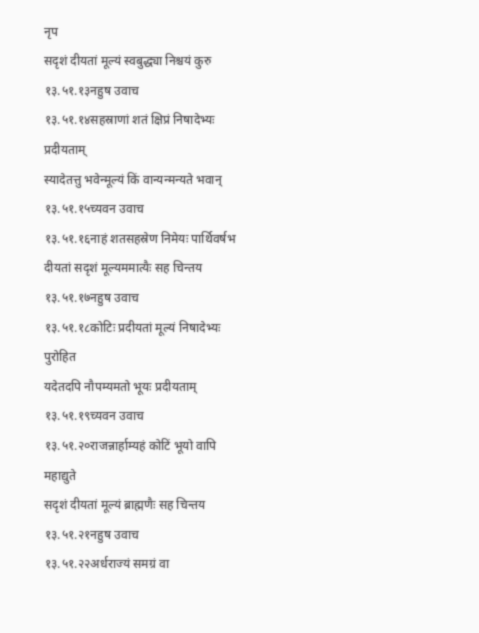नृप
सदृशं दीयतां मूल्यं स्वबुद्ध्या निश्चयं कुरु
१३.५१.१३नहुष उवाच
१३.५१.१४सहस्राणां शतं क्षिप्रं निषादेभ्यः प्रदीयताम्
स्यादेतत्तु भवेन्मूल्यं किं वान्यन्मन्यते भवान्
१३.५१.१५च्यवन उवाच
१३.५१.१६नाहं शतसहस्रेण निमेयः पार्थिवर्षभ
दीयतां सदृशं मूल्यममात्यैः सह चिन्तय
१३.५१.१७नहुष उवाच
१३.५१.१८कोटिः प्रदीयतां मूल्यं निषादेभ्यः पुरोहित
यदेतदपि नौपम्यमतो भूयः प्रदीयताम्
१३.५१.१९च्यवन उवाच
१३.५१.२०राजन्नार्हाम्यहं कोटिं भूयो वापि महाद्युते
सदृशं दीयतां मूल्यं ब्राह्मणैः सह चिन्तय
१३.५१.२१नहुष उवाच
१३.५१.२२अर्धराज्यं समग्रं वा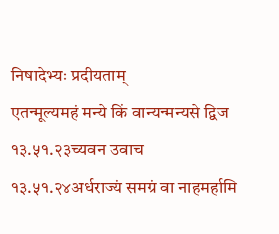निषादेभ्यः प्रदीयताम्
एतन्मूल्यमहं मन्ये किं वान्यन्मन्यसे द्विज
१३.५१.२३च्यवन उवाच
१३.५१.२४अर्धराज्यं समग्रं वा नाहमर्हामि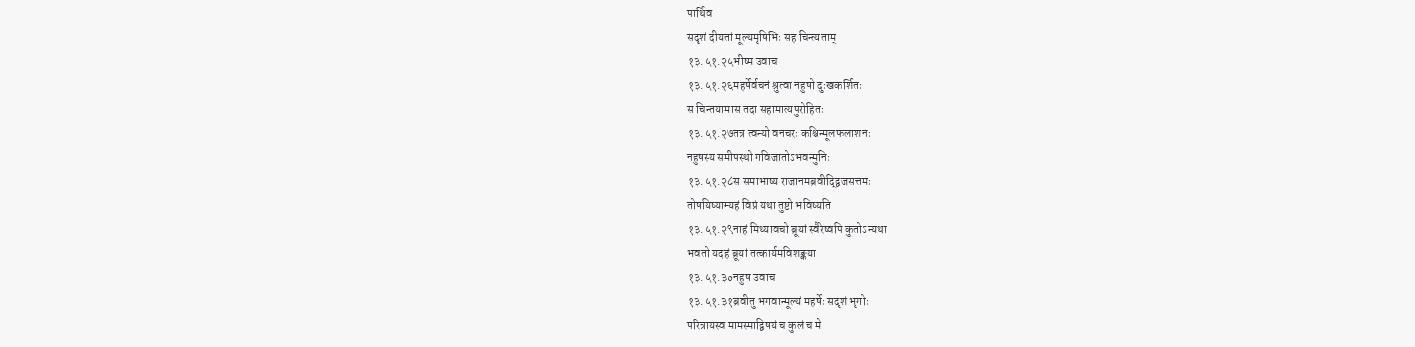पार्थिव
सदृशं दीयतां मूल्यमृषिभिः सह चिन्त्यताम्
१३.५१.२५भीष्म उवाच
१३.५१.२६महर्षेर्वचनं श्रुत्वा नहुषो दुःखकर्शितः
स चिन्तयामास तदा सहामात्यपुरोहितः
१३.५१.२७तत्र त्वन्यो वनचरः कश्चिन्मूलफलाशनः
नहुषस्य समीपस्थो गविजातोऽभवन्मुनिः
१३.५१.२८स समाभाष्य राजानमब्रवीद्द्विजसत्तमः
तोषयिष्याम्यहं विप्रं यथा तुष्टो भविष्यति
१३.५१.२९नाहं मिथ्यावचो ब्रूयां स्वैरेष्वपि कुतोऽन्यथा
भवतो यदहं ब्रूयां तत्कार्यमविशङ्कया
१३.५१.३०नहुष उवाच
१३.५१.३१ब्रवीतु भगवान्मूल्यं महर्षेः सदृशं भृगोः
परित्रायस्व मामस्माद्विषयं च कुलं च मे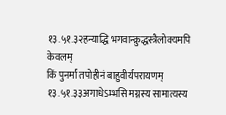१३.५१.३२हन्याद्धि भगवान्क्रुद्धस्त्रैलोक्यमपि केवलम्
किं पुनर्मां तपोहीनं बाहुवीर्यपरायणम्
१३.५१.३३अगाधेऽम्भसि मग्नस्य सामात्यस्य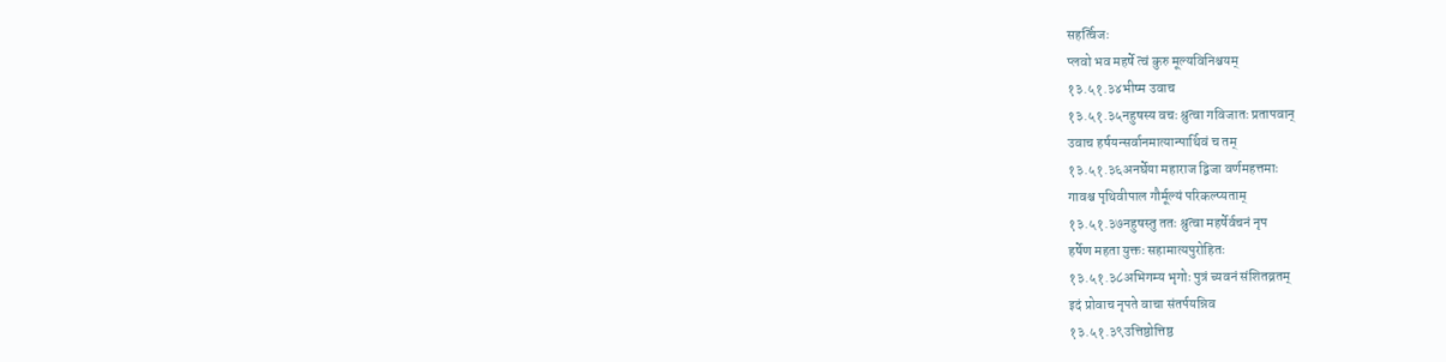सहर्त्विजः
प्लवो भव महर्षे त्वं कुरु मूल्यविनिश्चयम्
१३.५१.३४भीष्म उवाच
१३.५१.३५नहुषस्य वचः श्रुत्वा गविजातः प्रतापवान्
उवाच हर्षयन्सर्वानमात्यान्पार्थिवं च तम्
१३.५१.३६अनर्घेया महाराज द्विजा वर्णमहत्तमाः
गावश्च पृथिवीपाल गौर्मूल्यं परिकल्प्यताम्
१३.५१.३७नहुषस्तु ततः श्रुत्वा महर्षेर्वचनं नृप
हर्षेण महता युक्तः सहामात्यपुरोहितः
१३.५१.३८अभिगम्य भृगोः पुत्रं च्यवनं संशितव्रतम्
इदं प्रोवाच नृपते वाचा संतर्पयन्निव
१३.५१.३९उत्तिष्ठोत्तिष्ठ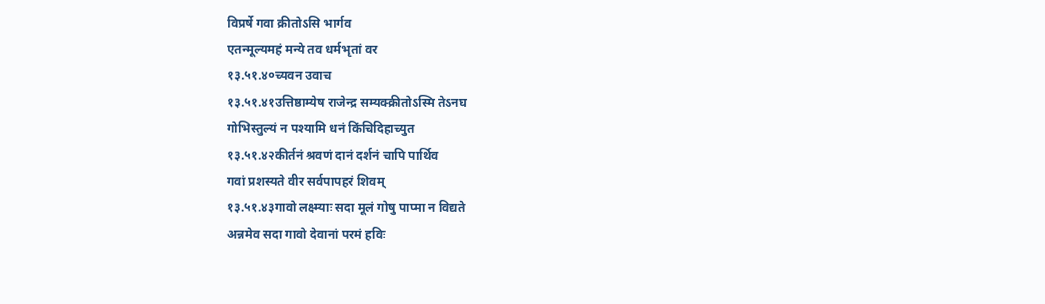विप्रर्षे गवा क्रीतोऽसि भार्गव
एतन्मूल्यमहं मन्ये तव धर्मभृतां वर
१३.५१.४०च्यवन उवाच
१३.५१.४१उत्तिष्ठाम्येष राजेन्द्र सम्यक्क्रीतोऽस्मि तेऽनघ
गोभिस्तुल्यं न पश्यामि धनं किंचिदिहाच्युत
१३.५१.४२कीर्तनं श्रवणं दानं दर्शनं चापि पार्थिव
गवां प्रशस्यते वीर सर्वपापहरं शिवम्
१३.५१.४३गावो लक्ष्म्याः सदा मूलं गोषु पाप्मा न विद्यते
अन्नमेव सदा गावो देवानां परमं हविः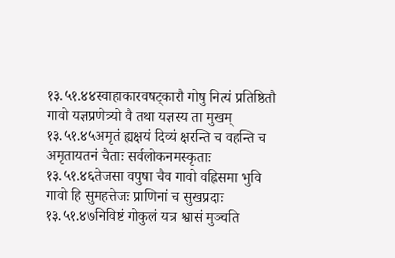१३.५१.४४स्वाहाकारवषट्कारौ गोषु नित्यं प्रतिष्ठितौ
गावो यज्ञप्रणेत्र्यो वै तथा यज्ञस्य ता मुखम्
१३.५१.४५अमृतं ह्यक्षयं दिव्यं क्षरन्ति च वहन्ति च
अमृतायतनं चैताः सर्वलोकनमस्कृताः
१३.५१.४६तेजसा वपुषा चैव गावो वह्निसमा भुवि
गावो हि सुमहत्तेजः प्राणिनां च सुखप्रदाः
१३.५१.४७निविष्टं गोकुलं यत्र श्वासं मुञ्चति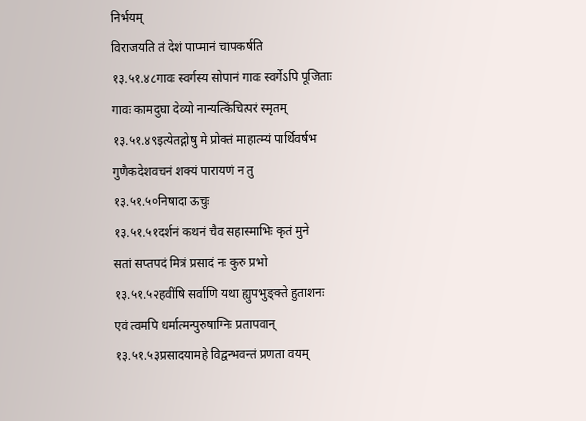निर्भयम्
विराजयति तं देशं पाप्मानं चापकर्षति
१३.५१.४८गावः स्वर्गस्य सोपानं गावः स्वर्गेऽपि पूजिताः
गावः कामदुघा देव्यो नान्यत्किंचित्परं स्मृतम्
१३.५१.४९इत्येतद्गोषु मे प्रोक्तं माहात्म्यं पार्थिवर्षभ
गुणैकदेशवचनं शक्यं पारायणं न तु
१३.५१.५०निषादा ऊचुः
१३.५१.५१दर्शनं कथनं चैव सहास्माभिः कृतं मुने
सतां सप्तपदं मित्रं प्रसादं नः कुरु प्रभो
१३.५१.५२हवींषि सर्वाणि यथा ह्युपभुङ्क्ते हुताशनः
एवं त्वमपि धर्मात्मन्पुरुषाग्निः प्रतापवान्
१३.५१.५३प्रसादयामहे विद्वन्भवन्तं प्रणता वयम्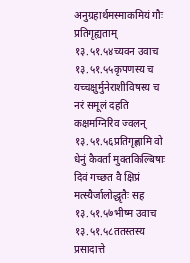अनुग्रहार्थमस्माकमियं गौः प्रतिगृह्यताम्
१३.५१.५४च्यवन उवाच
१३.५१.५५कृपणस्य च यच्चक्षुर्मुनेराशीविषस्य च
नरं समूलं दहति कक्षमग्निरिव ज्वलन्
१३.५१.५६प्रतिगृह्णामि वो धेनुं कैवर्ता मुक्तकिल्बिषाः
दिवं गच्छत वै क्षिप्रं मत्स्यैर्जालोद्धृतैः सह
१३.५१.५७भीष्म उवाच
१३.५१.५८ततस्तस्य प्रसादात्ते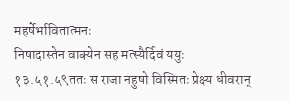महर्षेर्भावितात्मनः
निषादास्तेन वाक्येन सह मत्स्यैर्दिवं ययुः
१३.५१.५९ततः स राजा नहुषो विस्मितः प्रेक्ष्य धीवरान्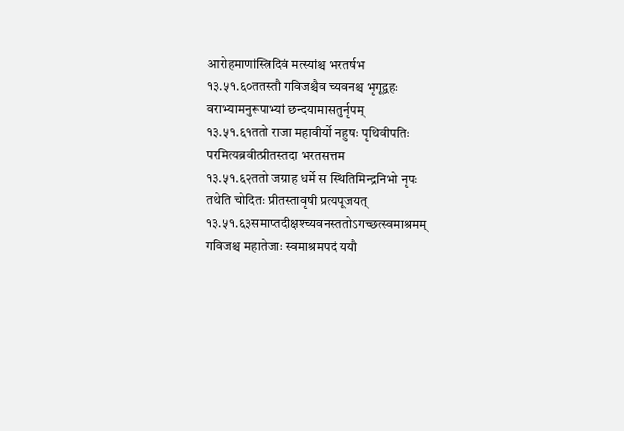आरोहमाणांस्त्रिदिवं मत्स्यांश्च भरतर्षभ
१३.५१.६०ततस्तौ गविजश्चैव च्यवनश्च भृगूद्वहः
वराभ्यामनुरूपाभ्यां छन्दयामासतुर्नृपम्
१३.५१.६१ततो राजा महावीर्यो नहुषः पृथिवीपतिः
परमित्यब्रवीत्प्रीतस्तदा भरतसत्तम
१३.५१.६२ततो जग्राह धर्मे स स्थितिमिन्द्रनिभो नृपः
तथेति चोदितः प्रीतस्तावृषी प्रत्यपूजयत्
१३.५१.६३समाप्तदीक्षश्च्यवनस्ततोऽगच्छत्स्वमाश्रमम्
गविजश्च महातेजाः स्वमाश्रमपदं ययौ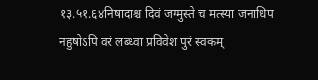१३.५१.६४निषादाश्च दिवं जग्मुस्ते च मत्स्या जनाधिप
नहुषोऽपि वरं लब्ध्वा प्रविवेश पुरं स्वकम्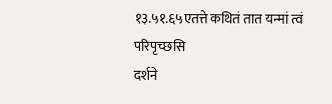१३.५१.६५एतत्ते कथितं तात यन्मां त्वं परिपृच्छसि
दर्शने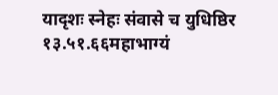यादृशः स्नेहः संवासे च युधिष्ठिर
१३.५१.६६महाभाग्यं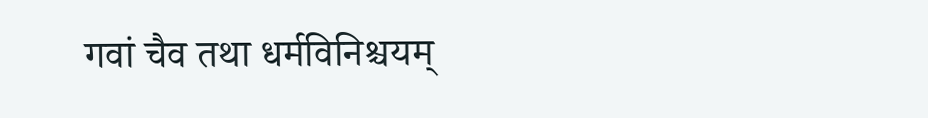गवां चैव तथा धर्मविनिश्चयम्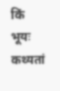किं भूयः कथ्यतां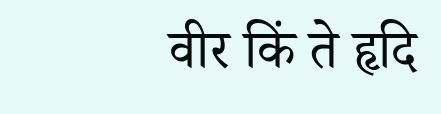वीर किं ते हृदि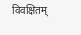विवक्षितम्